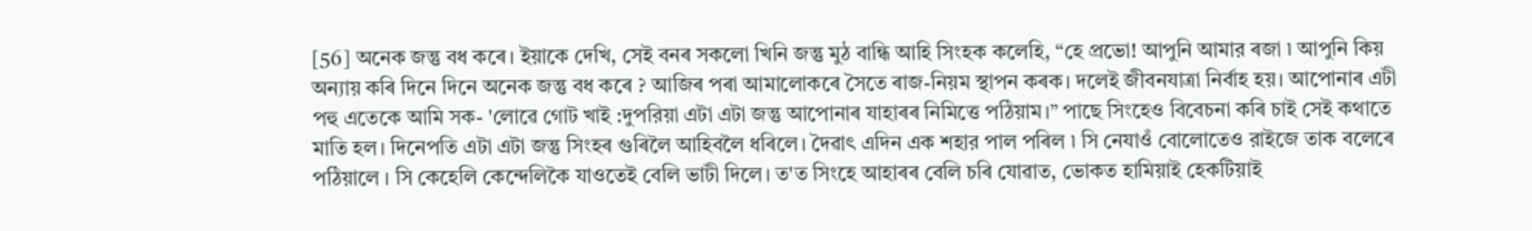[56] অনেক জন্তু বধ কৰে। ইয়াকে দেখি, সেই বনৰ সকলো খিনি জন্তু মুঠ বান্ধি আহি সিংহক কলেহি, “হে প্রভো! আপুনি আমার ৰজা ৷ আপুনি কিয় অন্যায় কৰি দিনে দিনে অনেক জন্তু বধ কৰে ? আজিৰ পৰা আমালোকৰে সৈতে ৰাজ-নিয়ম স্থাপন কৰক। দলেই জীবনযাত্রা নির্বাহ হয়। আপোনাৰ এটী পহু এতেকে আমি সক- 'লোৱে গোট খাই :দুপরিয়া এটা এটা জন্তু আপোনাৰ যাহাৰৰ নিমিত্তে পঠিয়াম।” পাছে সিংহেও বিবেচনা কৰি চাই সেই কথাতে মাতি হল। দিনেপতি এটা এটা জন্তু সিংহৰ গুৰিলৈ আহিবলৈ ধৰিলে। দৈৱাৎ এদিন এক শহার পাল পৰিল ৷ সি নেযাওঁ বোলোতেও রাইজে তাক বলেৰে পঠিয়ালে । সি কেহেলি কেন্দেলিকৈ যাওতেই বেলি ভাটী দিলে। ত'ত সিংহে আহাৰৰ বেলি চৰি যোৱাত, ভোকত হামিয়াই হেকটিয়াই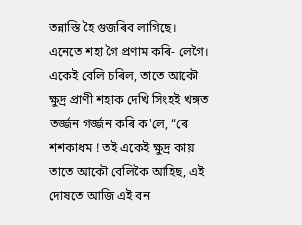তন্নাস্তি হৈ গুজৰিব লাগিছে। এনেতে শহা গৈ প্ৰণাম কৰি- লেগৈ। একেই বেলি চৰিল, তাতে আকৌ ক্ষুদ্র প্রাণী শহাক দেখি সিংহই খঙ্গত তৰ্জ্জন গর্জ্জন কৰি ক'লে, “ৰে শশকাধম ! তই একেই ক্ষুদ্র কায় তাতে আকৌ বেলিকৈ আহিছ, এই দোষতে আজি এই বন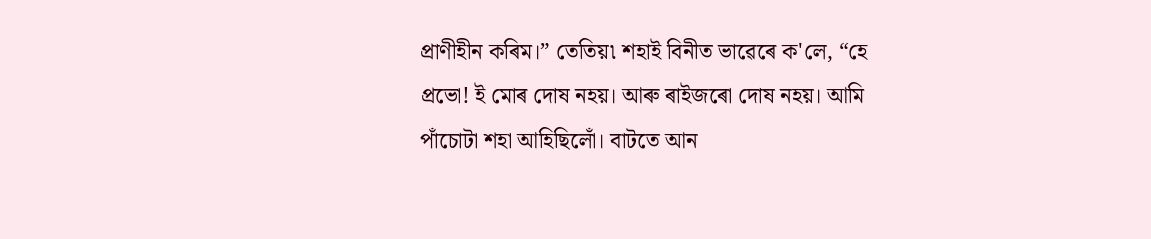প্ৰাণীহীন কৰিম।” তেতিয়৷ শহাই বিনীত ভাৱেৰে ক'লে, “হে প্রভো! ই মোৰ দোষ নহয়। আৰু ৰাইজৰো দোষ নহয়। আমি পাঁচোটা শহা আহিছিলোঁ। বাটতে আন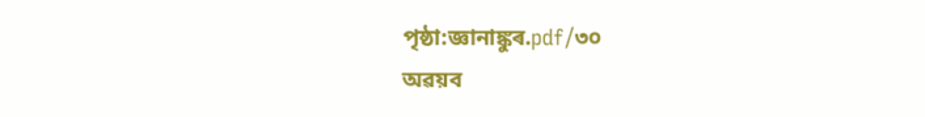পৃষ্ঠা:জ্ঞানাঙ্কুৰ.pdf/৩০
অৱয়ব